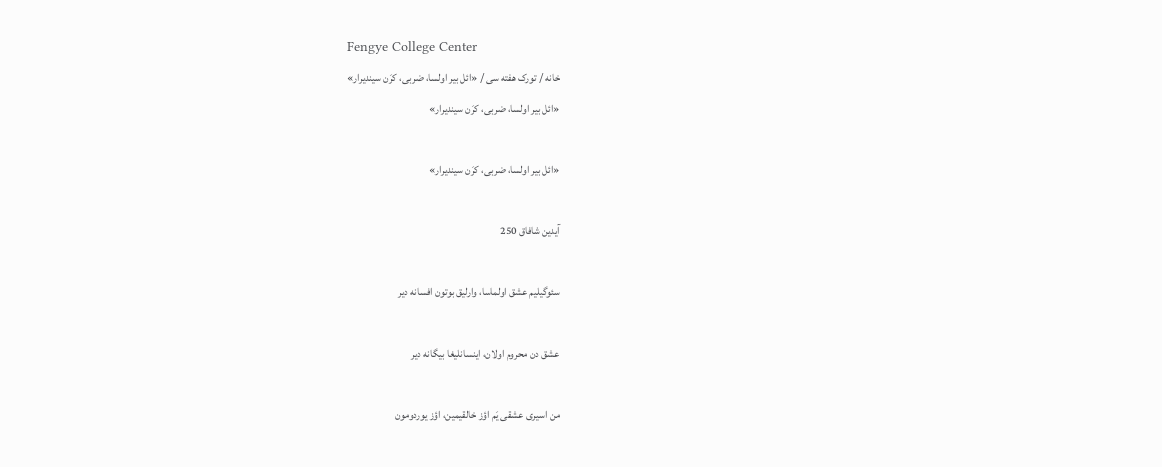Fengye College Center
خانه / تورک هفته سی / «ائل بیر اولسا، ضربی، کرَن سیندیرار»
«ائل بیر اولسا، ضربی، کرَن سیندیرار»

«ائل بیر اولسا، ضربی، کرَن سیندیرار»

آیدین شافاق 250

سئوگیلیم عشق اولماسا، وارلیق بوتون افسانه دیر

عشق دن محروم اولان، اینسانلیغا بیگانه دیر

من اسیری عشقی یَم اؤز خالقیمین، اؤز یوردومون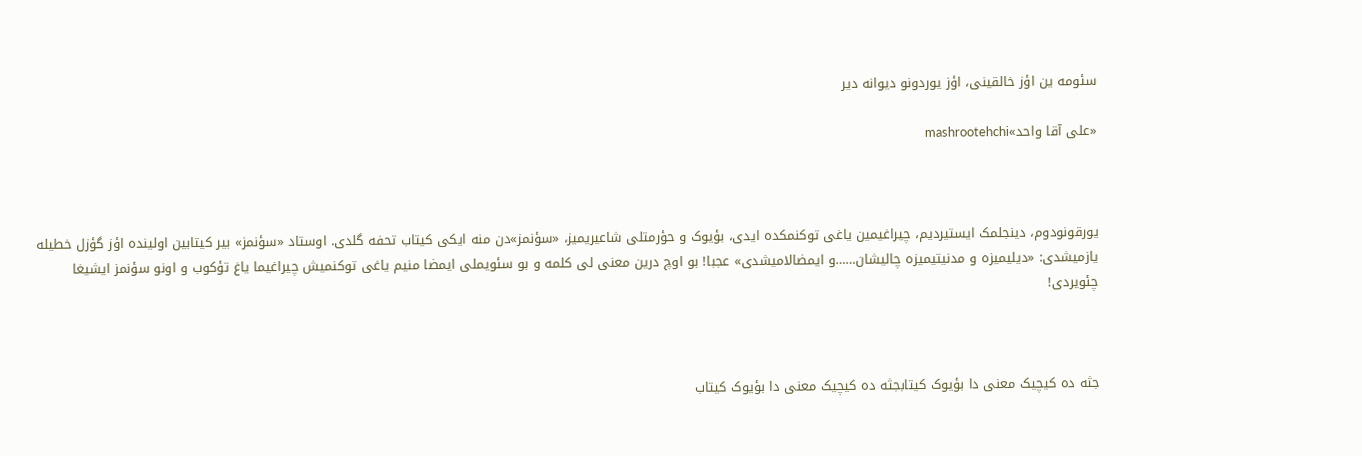سئومه ین اؤز خالقینی، اؤز یوردونو دیوانه دیر

«علی آقا واحد»mashrootehchi



یورقونودوم، دینجلمک ایستیردیم، چیراغیمین یاغی توکنمکده ایدی، بؤیوک و حؤرمتلی شاعیریمیز، «سؤنمز»دن منه ایکی کیتاب تحفه گلدی. اوستاد «سؤنمز» بیر کیتابین اولینده اؤز گؤزل خطیله یازمیشدی: «دیلیمیزه و مدنیتیمیزه چالیشان……و ایمضالامیشدی» عجبا! بو اوچ درین معنی لی کلمه و بو سئویملی ایمضا منیم یاغی توکنمیش چیراغیما یاغ تؤکوب و اونو سؤنمز ایشیغا چئویردی!



جثه ده کیچیک معنی دا بؤیوک کیتابجثه ده کیچیک معنی دا بؤیوک کیتاب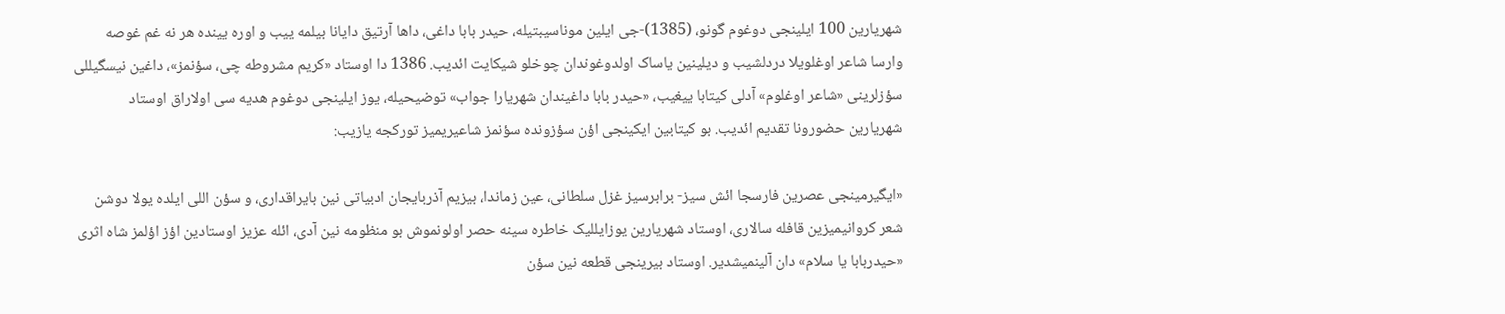شهریارین 100 ایلینجی دوغوم گونو، (1385)-جی ایلین موناسیبتیله، حیدر بابا داغی، داها آرتیق دایانا بیلمه ییب و اوره یینده هر نه غم غوصه وارسا شاعر اوغلویلا دردلشیب و دیلینین یاساک اولدوغوندان چوخلو شیکایت ائدیب. 1386 دا اوستاد «کریم مشروطه چی، سؤنمز»، داغین نیسگیللی سؤزلرینی «شاعر اوغلوم» آدلی کیتابا ییغیب، «حیدر بابا داغیندان شهریارا جواب» توضیحیله، یوز ایلینجی دوغوم هدیه سی اولاراق اوستاد شهریارین حضورونا تقدیم ائدیب. بو کیتابین ایکینجی اؤن سؤزونده سؤنمز شاعیریمیز تورکجه یازیب:

«ایگیرمینجی عصرین فارسجا ائش سیز- برابرسیز غزل سلطانی، عین زماندا، بیزیم آذربایجان ادبیاتی نین بایراقداری، و سؤن اللی ایلده یولا دوشن شعر کروانیمیزین قافله سالاری، اوستاد شهریارین یوزایللیک خاطره سینه حصر اولونموش بو منظومه نین آدی، ائله عزیز اوستادین اؤز اؤلمز شاه اثری «حیدربابا یا سلام» دان آلینمیشدیر. اوستاد بیرینجی قطعه نین سؤن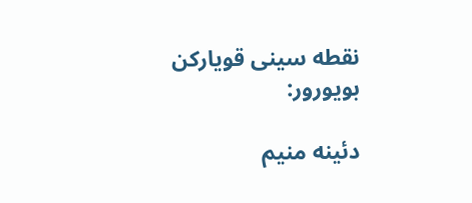نقطه سینی قویارکن بویورور:

دئینه منیم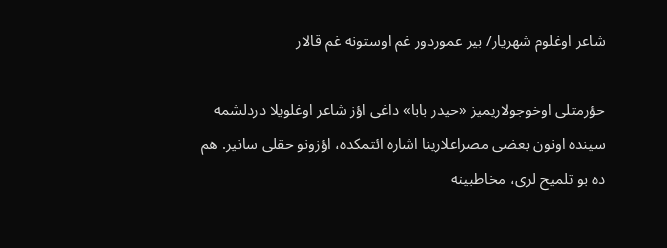شاعر اوغلوم شهریار/ بیر عموردور غم اوستونه غم قالار

حؤرمتلی اوخوجولاریمیز «حیدر بابا» داغی اؤز شاعر اوغلویلا دردلشمه سینده اونون بعضی مصراعلارینا اشاره ائتمکده، اؤزونو حقلی سانیر. هم ده بو تلمیح لری، مخاطبینه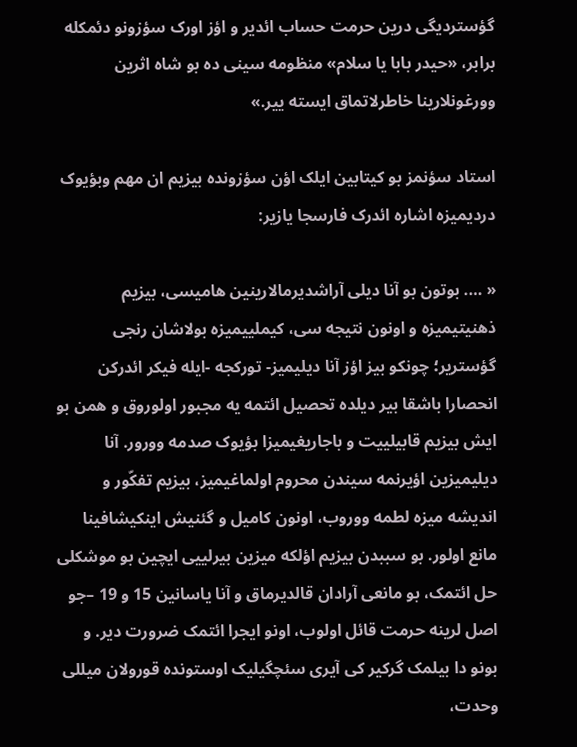گؤستردیگی درین حرمت حساب ائدیر و اؤز اورک سؤزونو دئمکله برابر، «حیدر بابا یا سلام» منظومه سینی ده بو شاه اثرین وورغونلارینا خاطرلاتماق ایسته ییر.»

استاد سؤنمز بو کیتابین ایلک اؤن سؤزونده بیزیم ان مهم وبؤیوک دردیمیزه اشاره ائدرک فارسجا یازیر:

« …. بوتون بو آنا دیلی آراشدیرمالارینین هامیسی، بیزیم ذهنیتیمیزه و اونون نتیجه سی، کیملییمیزه بولاشان رنجی گؤستریر؛ چونکو بیز اؤز آنا دیلیمیز- تورکجه -ایله فیکر ائدرکن انحصارا باشقا بیر دیلده تحصیل ائتمه یه مجبور اولوروق و همن بو ایش بیزیم قابیلییت و باجاریغیمیزا بؤیوک صدمه وورور. آنا دیلیمیزین اؤیرنمه سیندن محروم اولماغیمیز، بیزیم تفکّور و اندیشه میزه لطمه ووروب، اونون کامیل و گئنیش اینکیشافینا مانع اولور. بو سببدن بیزیم اؤلکه میزین بیرلییی ایچین بو موشکلی حل ائتمک، بو مانعی آرادان قالدیرماق و آنا یاسانین 15 و 19 –جو اصل لرینه حرمت قائل اولوب، اونو ایجرا ائتمک ضرورت دیر. و بونو دا بیلمک گرکیر کی آیری سئچگیلیک اوستونده قورولان میللی وحدت،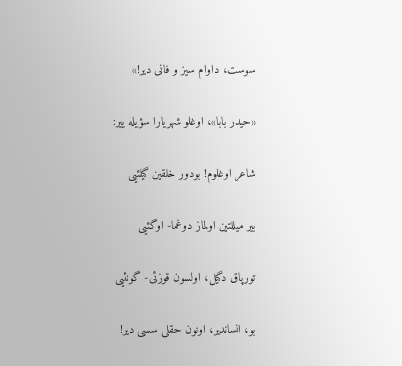سوست، داوام سیز و فانی دیر!»

«حیدر بابا»، اوغلو شهریارا سؤیله ییر:

شاعر اوغلوم! بودور خلقین گیلئیی

بیر میللتین اولماز دوغما- اوگئیی

تورپاق دگیل، اولسون قوزئی- گونئیی

بو، انساندیر، اونون حقلی سسی دیر!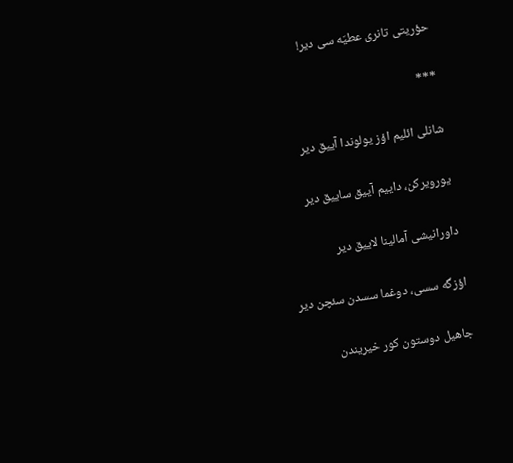حؤریتی تانری عطیّه سی دیر!

***

شانلی ائلیم اؤز یولوندا آییق دیر

یورویرکن، داییم آییق ساییق دیر

داورانیشی آمالینا لاییق دیر

اؤزگه سسی، دوغما سسدن سئچن دیر

جاهیل دوستون کور خیریندن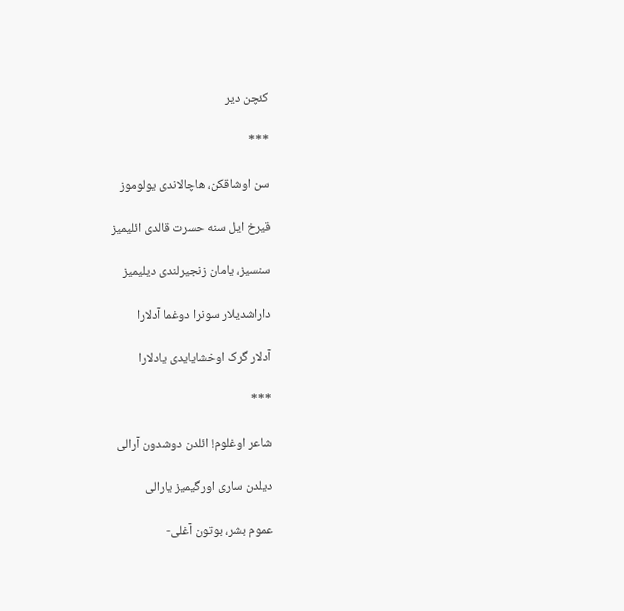کئچن دیر

***

سن اوشاقکن، هاچالاندی یولوموز

قیرخ ایل سنه حسرت قالدی ائلیمیز

سنسیز، یامان زنجیرلندی دیلیمیز

داراشدیلار سونرا دوغما آدلارا

آدلار گرک اوخشایایدی یادلارا

***

شاعر اوغلوم! ائلدن دوشدون آرالی

دیلدن ساری اورگیمیز یارالی

عموم بشر، بوتون آغلی-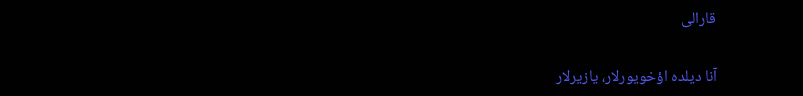قارالی

آنا دیلده اؤخویورلار، یازیرلار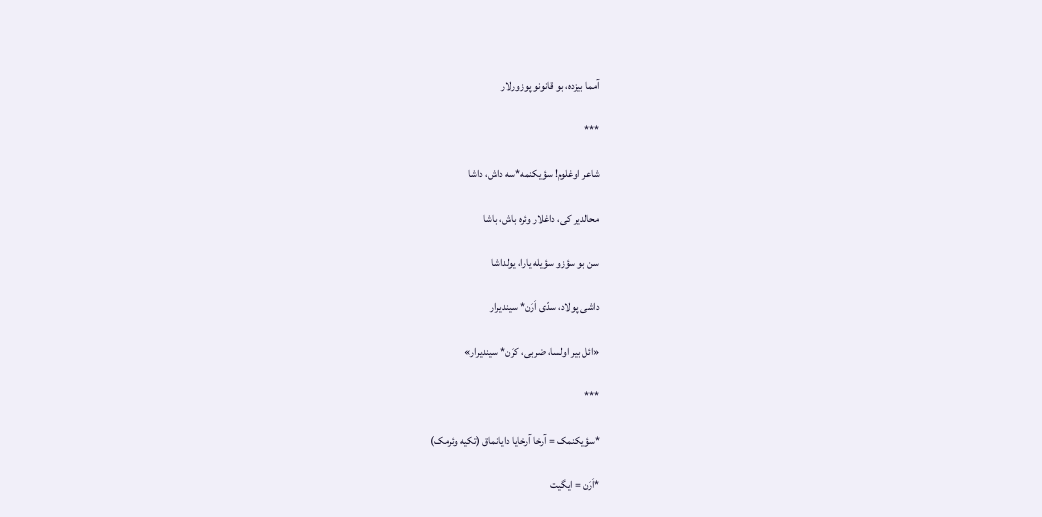آمما بیزده، بو قانونو پوزورلار

***

شاعر اوغلوم! سؤیکنمه*سه داش، داشا

محالدیر کی، داغلار وئره باش، باشا

سن بو سؤزو سؤیله یارا، یولداشا

داشی پولاد، سدّی اَرَن* سیندیرار

«ائل بیر اولسا، ضربی، کرَن* سیندیرار»

***

*سؤیکنمک = آرخا آرخایا دایانماق (تکیه وئرمک)

*اَرَن = ایگیت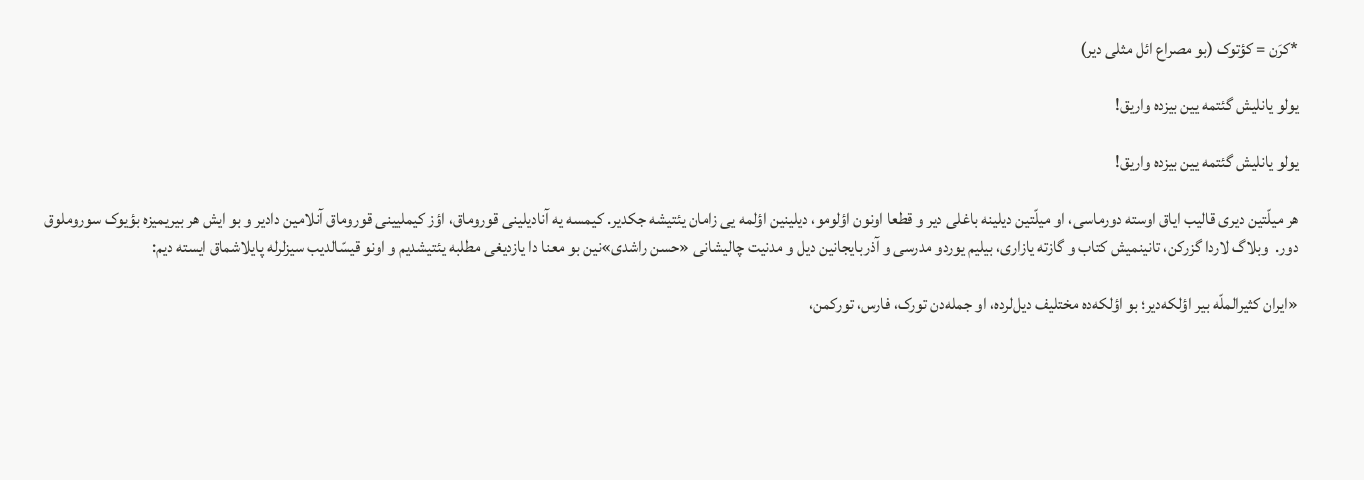*کرَن = کؤتوک (بو مصراع ائل مثلی دیر)

یولو یانلیش گئتمه یین بیزده واریق!

یولو یانلیش گئتمه یین بیزده واریق!

هر میلّتین دیری قالیب ایاق اوسته دورماسی، او میلّتین دیلینه باغلی دیر و قطعا اونون اؤلومو، دیلینین اؤلمه یی زامان یئتیشه جکدیر. کیمسه یه آنادیلینی قوروماق، اؤز کیملیینی قوروماق آنلامین دادیر و بو ایش هر بیریمیزه بؤیوک سوروملوق دور.  وبلاگ لاردا گزرکن، تانینمیش کتاب و گازته یازاری، بیلیم یوردو مدرسی و آذربایجانین دیل و مدنیت چالیشانی «حسن راشدی»نین بو معنا دا یازدیغی مطلبه یئتیشدیم و اونو قیسّالدیب سیزلرله پایلاشماق ایسته دیم:

«ایران کثیرالملّه بیر اؤلکه‌دیر؛ بو اؤلکه‌ده مختلیف دیل‌لرده، او جمله‌دن تورک، فارس، تورکمن،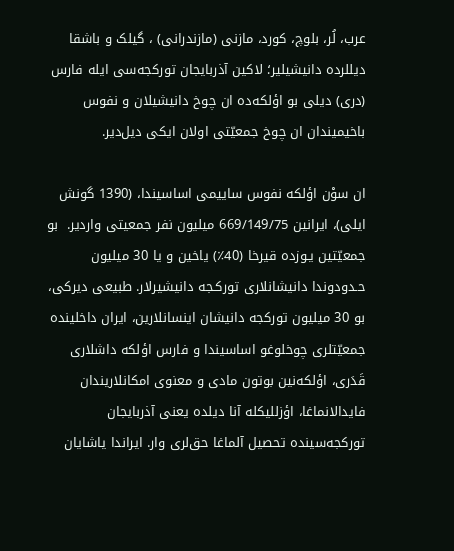عرب، لُر، بلوچ، کورد، مازنی (مازندرانی) ، گیلک و باشقا دیللرده دانیشیلیر؛ لاکین آذربایجان تورکجه‌سی ایله فارس (دری) دیلی بو اؤلکه‌ده ان چوخ دانیشیلان و نفوس باخیمیندان ان چوخ جمعیّتی اولان ایکی دیل‌دیر.

ان سوْن اؤلکه نفوس ساییمی اساسیندا، (1390 گونش ایلی)، ایرانین 669/149/75 میلیون نفر جمعیتی واردیر.  بو جمعیّتین یـوزده قیرخا (40٪) یاخین و یا 30 میلیون حـدودوندا دانیشانلاری تورکـجه دانیشیرلار. طبیعی دیرکی، بو 30 میلیون تورکجه دانیشان اینسانلارین، ایران داخلینده جمعیّتلری چوخلوغو اساسیندا و فارس اؤلکه داشلاری قَدَری، اؤلکه‌نین بوتون مادی و معنوی امکانلاریندان فایدالانماغا، اؤزللیکله آنا دیلده یعنی آذربایجان تورکجه‌سینده تحصیل آلماغا حق‌لری وار. ایراندا یاشایان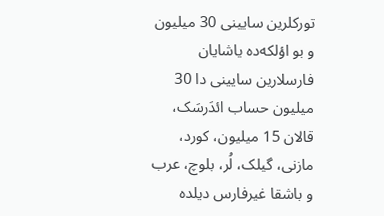تورکلرین سایینی 30 میلیون و بو اؤلکه‌ده یاشایان فارسلارین سایینی دا 30 میلیون حساب ائدَرسَک، قالان 15 میلیون، کورد، مازنی، گیلک، لُر، بلوچ، عرب و باشقا غیرفارس دیلده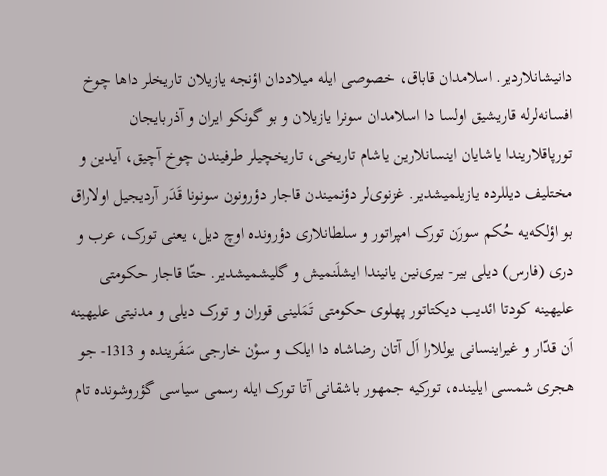دانیشانلاردیر. اسلامدان قاباق، خصوصی ایله میلاددان اؤنجه یازیلان تاریخلر داها چوخ افسانه‌لرله قاریشیق اولسا دا اسلامدان سونرا یازیلان و بو گونکو ایران و آذربایجان تورپاقلاریندا یاشایان اینسانلارین یاشام تاریخی، تاریخچیلر طرفیندن چوخ آچیق، آیدین و مختلیف دیللرده یازیلمیشدیر. غزنوی‌لر دؤنمیندن قاجار دؤرونون سونونا قَدَر آردیجیل اولاراق بو اؤلکه‌یه حُکم سورَن تورک امپراتور و سلطانلاری دؤرونده اوچ دیل، یعنی تورک، عرب و دری (فارس) دیلی بیر- بیری‌نین یانیندا ایشلَنمیش و گلیشمیشدیر. حتّا قاجار حکومتی علیهینه کودتا ائدیب دیکتاتور پهلوی حکومتی تَمَلینی قوران و تورک دیلی و مدنیتی علیهینه اَن قدّار و غیراینسانی یوللارا اَل آتان رضاشاه دا ایلک و سوْن خارجی سَفَرینده و 1313- جو هجری شمسی ایلینده، تورکیه جمهور باشقانی آتا تورک ایله رسمی سیاسی گؤروشونده تام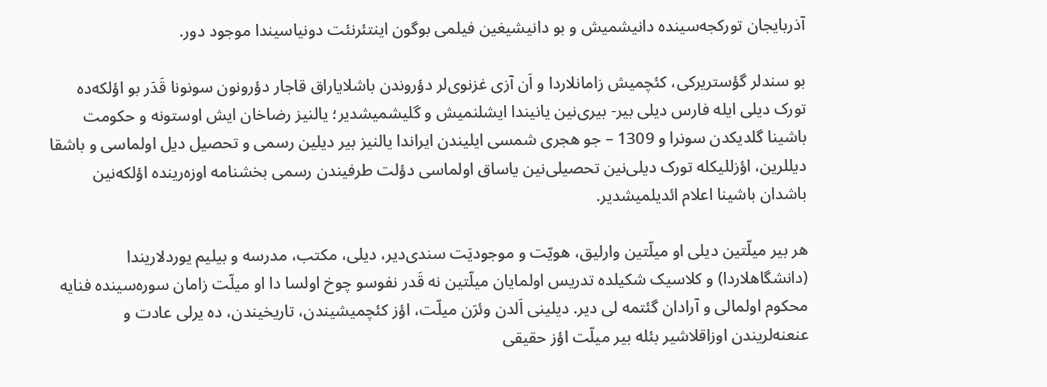آذربایجان تورکجه‌سینده دانیشمیش و بو دانیشیغین فیلمی بوگون اینتئرنئت دونیاسیندا موجود دور.

بو سندلر گؤستریرکی، کئچمیش زامانلاردا و اَن آزی غزنوی‌لر دؤروندن باشلایاراق قاجار دؤرونون سونونا قَدَر بو اؤلکه‌ده تورک دیلی ایله فارس دیلی بیر- بیری‌نین یانیندا ایشلنمیش و گلیشمیشدیر؛ یالنیز رضاخان ایش اوستونه و حکومت باشینا گلدیکدن سونرا و 1309 – جو هجری شمسی ایلیندن ایراندا یالنیز بیر دیلین رسمی و تحصیل دیل اولماسی و باشقا دیللرین، اؤزللیکله تورک دیلی‌نین تحصیلی‌نین یاساق اولماسی دؤلت طرفیندن رسمی بخشنامه اوزه‌رینده اؤلکه‌نین باشدان باشینا اعلام ائدیلمیشدیر.

هر بیر میلّتین دیلی او میلّتین وارلیق، هویّت و موجودیَت سندی‌دیر، دیلی، مکتب، مدرسه و بیلیم یوردلاریندا (دانشگاهلاردا) و کلاسیک شکیلده تدریس اولمایان میلّتین نه قَدر نفوسو چوخ اولسا دا او میلّت زامان سوره‌سینده فنایه محکوم اولمالی و آرادان گئتمه لی دیر. دیلینی اَلدن وئرَن میلّت، اؤز کئچمیشیندن، تاریخیندن، ده یرلی عادت و عنعنه‌لریندن اوزاقلاشیر بئله بیر میلّت اؤز حقیقی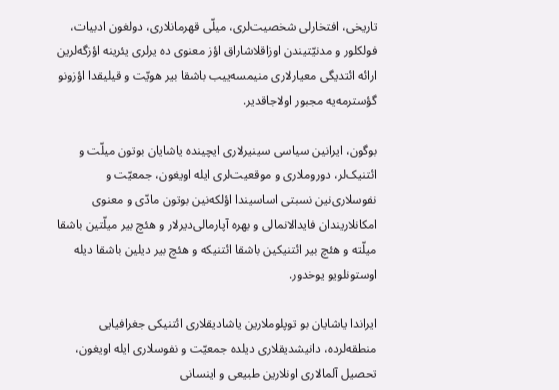تاریخی، افتخارلی شخصیت‌لری، میلّی قهرمانلاری، دولغون ادبیات، فولکلور و مدنیّتیندن اوزاقلاشاراق اؤز معنوی ده یرلری یئرینه اؤزگه‌لرین ارائه ائتدیگی معیارلاری منیمسه‌ییب باشقا بیر هویّت و قیلیقدا اؤزونو گؤسترمه‌یه مجبور اولاجاقدیر.

بوگون، ایرانین سیاسی سینیرلاری ایچینده یاشایان بوتون میلّت و ائتنیک‌لر، دوروملاری و موقعیت‌لری ایله اویغون، جمعیّت و نفوسلاری‌نین نسبتی اساسیندا اؤلکه‌نین بوتون مادّی و معنوی امکانلاریندان فایدالانمالی و بهره آپارمالی‌دیرلار و هئچ بیر میلّتین باشقا میلّته و هئچ بیر ائتنیکین باشقا ائتنیکه و هئچ بیر دیلین باشقا دیله اوستونلویو یوخدور.

ایراندا یاشایان بو توپلوملارین یاشادیقلاری ائتنیکی جغرافیایی منطقه‌لرده، دانیشدیقلاری دیلده جمعیّت و نفوسلاری ایله اویغون، تحصیل آلمالاری اونلارین طبیعی و اینسانی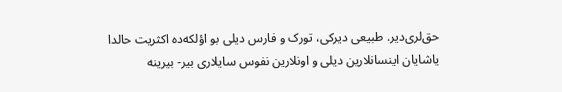حق‌لری‌دیر. طبیعی دیرکی، تورک و فارس دیلی بو اؤلکه‌ده اکثریت حالدا یاشایان اینسانلارین دیلی و اونلارین نفوس سایلاری بیر- بیرینه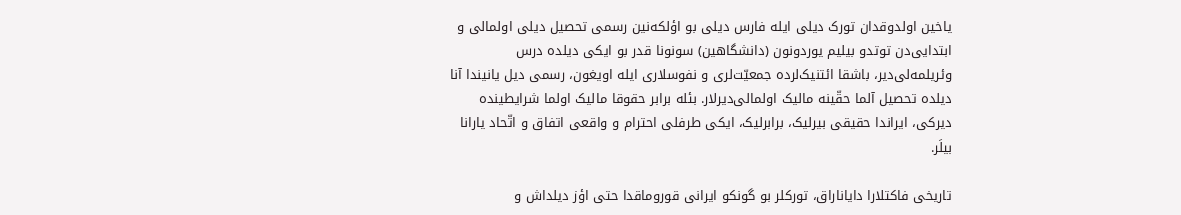یاخین اولدوقدان تورک دیلی ایله فارس دیلی بو اؤلکه‌نین رسمی تحصیل دیلی اولمالی و ابتدایی‌دن توتدو بیلیم یوردونون (دانشگاهین) سونونا قدر بو ایکی دیلده درس وئریلمه‌لی‌دیر، باشقا ائتنیک‌لرده جمعیّت‌لری و نفوسلاری ایله اویغون، رسمی دیل یانیندا آنا دیلده تحصیل آلما حقّینه مالیک اولمالی‌دیرلار. بئله برابر حقوقا مالیک اولما شرایطینده دیرکی، ایراندا حقیقی بیرلیک، برابرلیک، ایکی طرفلی احترام و واقعی اتفاق و اتّحاد یارانا بیلَر.

تاریخی فاکتلارا دایاناراق، تورکلر بو گونکو ایرانی قوروماقدا حتی اؤز دیلداش و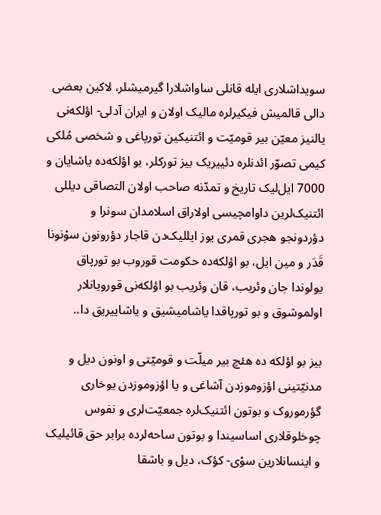سویداشلاری ایله قانلی ساواشلارا گیرمیشلر، لاکین بعضی دالی قالمیش فیکیرلره مالیک اولان و ایران آدلی- اؤلکه‌نی یالنیز معیّن بیر قومیّت و ائتنیکین تورپاغی و شخصی مُلکی کیمی تصوّر ائدنلره دئییریک بیز تورکلر، بو اؤلکه‌ده یاشایان و 7000 ایل‌لیک تاریخ و تمدّنه صاحب اولان التصاقی دیللی ائتنیک‌لرین داوامچیسی اولاراق اسلامدان سونرا و دؤردونجو هجری قمری یوز ایللیک‌دن قاجار دؤرونون سوْنونا قَدَر و مین ایل، بو اؤلکه‌ده حکومت قوروب بو تورپاق یولوندا جان وئریب، قان وئریب بو اؤلکه‌نی قورویانلار اولموشوق و بو تورپاقدا یاشامیشیق و یاشاییریق دا..

بیز بو اؤلکه ده هئچ بیر میلّت و قومیّتی و اونون دیل و مدنیّتینی اؤزوموزدن آشاغی و یا اؤزوموزدن یوخاری گؤرموروک و بوتون ائتنیک‌لره جمعیّت‌لری و نفوس چوخلوقلاری اساسیندا و بوتون ساحه‌لرده برابر حق قائیلیک و اینسانلارین سوْی- کؤک، دیل و باشقا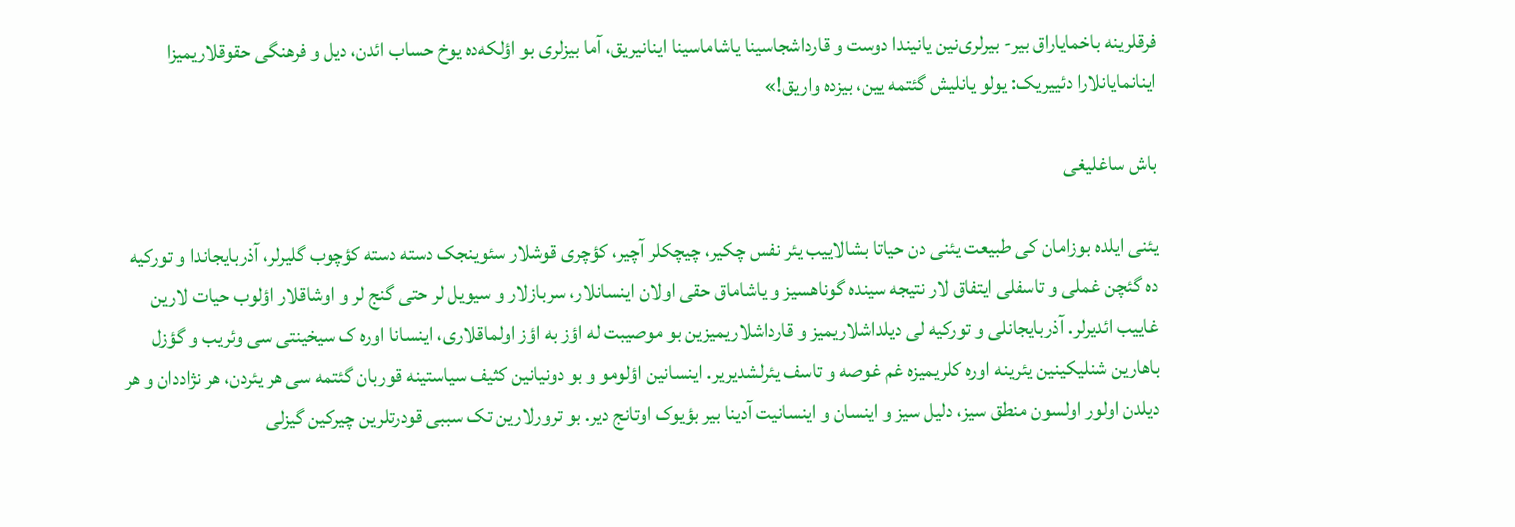فرقلرینه باخمایاراق بیر- بیرلری‌نین یانیندا دوست و قارداشجاسینا یاشاماسینا اینانیریق، آما بیزلری بو اؤلکه‌ده یوخ حساب ائدن، دیل و فرهنگی حقوقلاریمیزا اینانمایانلارا دئییریک: یولو یانلیش گئتمه یین، بیزده واریق!»

باش ساغلیغی

یئنی ایلده بوزامان کی طبیعت یئنی دن حیاتا بشالاییب یئر نفس چکیر، چیچکلر آچیر، کؤچری قوشلار سئوینجک دسته دسته کؤچوب گلیرلر، آذربایجاندا و تورکیه ده گئچن غملی و تاسفلی ایتفاق لار نتیجه سینده گوناهسیز و یاشاماق حقی اولان اینسانلار، سربازلار و سیویل لر حتی گنج لر و اوشاقلار اؤلوب حیات لارین غاییب ائدیرلر. آذربایجانلی و تورکیه لی دیلداشلاریمیز و قارداشلاریمیزین بو موصیبت له اؤز به اؤز اولماقلاری، اینسانا اوره ک سیخینتی سی وئریب و گؤزل باهارین شنلیکینین یئرینه اوره کلریمیزه غم غوصه و تاسف یئرلشدیریر. اینسانین اؤلومو و بو دونیانین کثیف سیاستینه قوربان گئتمه سی هر یئردن، هر نژاددان و هر دیلدن اولور اولسون منطق سیز، دلیل سیز و اینسان و اینسانیت آدینا بیر بؤیوک اوتانج دیر. بو ترورلارین تک سببی قودرتلرین چیرکین گیزلی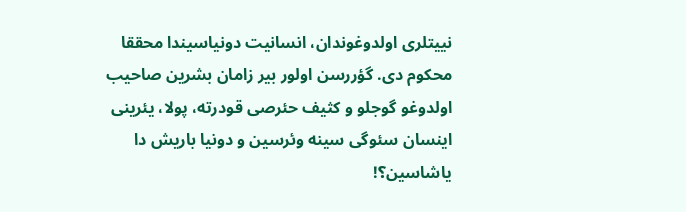نییتلری اولدوغوندان، انسانیت دونیاسیندا محققا محکوم دی. گؤررسن اولور بیر زامان بشرین صاحیب اولدوغو گوجلو و کثیف حئرصی قودرته، پولا، یئرینی اینسان سئوگی سینه وئرسین و دونیا باریش دا یاشاسین؟!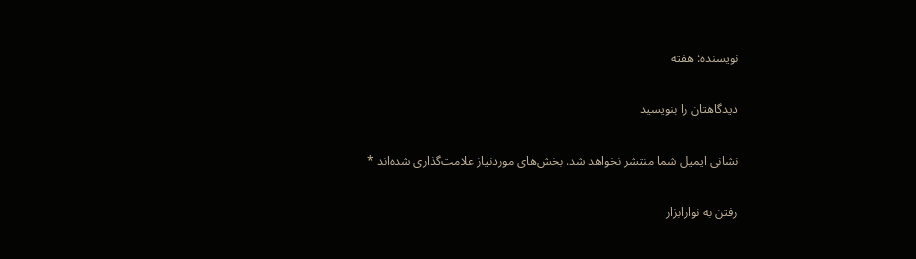نویسنده: هفته

دیدگاهتان را بنویسید

نشانی ایمیل شما منتشر نخواهد شد. بخش‌های موردنیاز علامت‌گذاری شده‌اند *

رفتن به نوارابزار